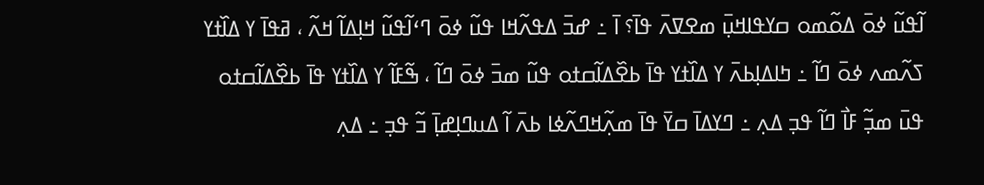ߊ߬ߟߎ߬ ߦߋ߫ ߡߋ߬ߘߋ ߛߌߟߊߞߎ߲߫ ߘߐߜߍ߫ ߟߊ߫؟ ߊ߫ ߸ ߝߏ߫ ߡߟߍ߬ߞߊ ߟߎ߬ ߦߋ߫ ߣߵߊ߬ߟߎ߬ ߞߊ߲ߡߊ߬ ߞߍ߬ ، ߥߟߊ߫ ߌ ߡߊ߰ߙߌ ߖߍ߬ߘߍ ߦߋ߫ ߣߊ߬ ߸ ߤߊߡߊ߲ߕߍ߫ ߌ ߡߊ߰ߙߌ ߟߊ߫ ߕߐ߰ߡߊ߬ߛߙߋ ߟߎ߬ ߘߏ߫ ߦߋ߫ ߣߊ߬ ، ߒ߬ߓߊ߬ ߌ ߡߊ߰ߙߌ ߟߊ߫ ߕߐ߰ߡߊ߬ߛߙߋ ߟߎ߫ ߘߏ߲߬ ߓߊ߯ ߣߊ߬ ߟߏ߲ ߡߍ߲ ߸ ߣߌߡߊ߫ ߛߌ߫ ߟߊ߫ ߘߍ߲߬ߞߣߍ߬ߦߊ ߕߍ߫ ߊ߬ ߡߎߣߊ߲ߝߊ߲߫ ߏ߬ ߟߏ߲ ߸ ߡߍ߲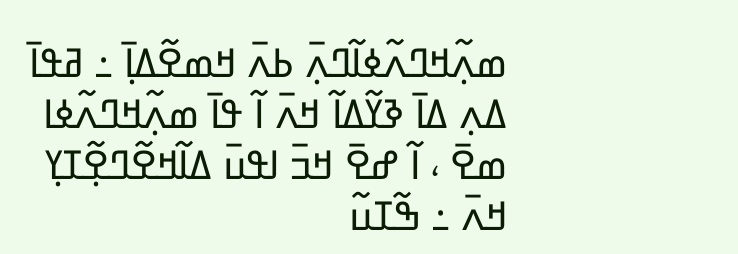ߘߍ߲߬ߞߣߍ߬ߦߊ߬ߣߍ߲߫ ߕߍ߫ ߞߘߐ߬ߡߊ߲߫ ߸ ߥߟߊ߫ ߡߍ߲ ߡߊ߫ ߢߌ߬ߡߊ߬ ߞߍ߫ ߊ߬ ߟߊ߫ ߘߍ߲߬ߞߣߍ߬ߦߊ ߘߐ߫ ، ߊ߬ ߝߐ߫ ߞߏ߫ ߊߟߎ߫ ߡߊ߬ߞߐ߬ߣߐ߲߬ߠߌ߲ ߞߍ߫ ߸ ߒ߬ߠߎ߬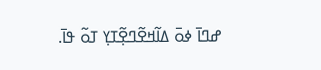ߝߣߊ߫ ߦߋ߫ ߡߊ߬ߞߐ߬ߣߐ߲߬ߠߌ߲ ߠߋ߬ ߟߊ߫.